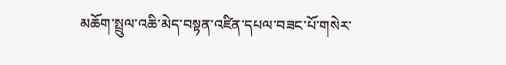མཆོག་སྤྲུལ་འཆི་མེད་བསྟན་འཛིན་དཔལ་བཟང་པོ་གསེར་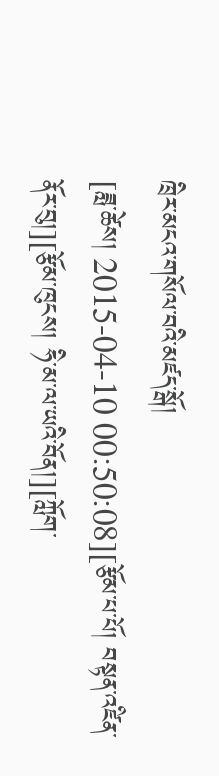ཁྲིར་མངའ་གསོལ་བའི་མཛད་སྒོ།
[ཟླ་ཚེས། 2015-04-10 00:50:08][རྩོམ་པ་པོ། བསྟན་འཛིན་ནོར་བུ།][རྩོམ་ཁུངས། ཧི་མ་ལ་ཡའི་བོན།][ཀློག་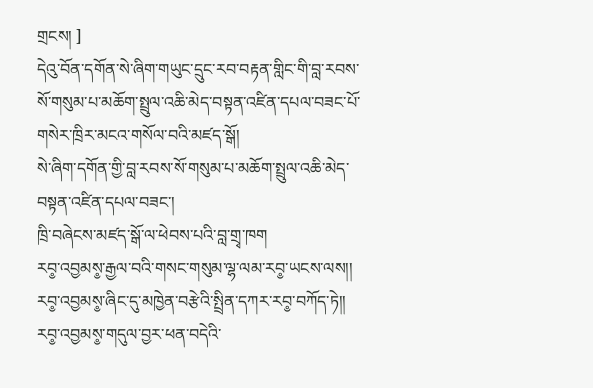གྲངས། ]
དེའུ་བོན་དགོན་སེ་ཞིག་གཡུང་དྲུང་རབ་བརྟན་གླིང་གི་བླ་རབས་སོ་གསུམ་པ་མཆོག་སྤྲུལ་འཆི་མེད་བསྟན་འཛིན་དཔལ་བཟང་པོ་གསེར་ཁྲིར་མངའ་གསོལ་བའི་མཛད་སྒོ།
སེ་ཞིག་དགོན་གྱི་བླ་རབས་སོ་གསུམ་པ་མཆོག་སྤྲུལ་འཆི་མེད་བསྟན་འཛིན་དཔལ་བཟང་།
ཁྲི་བཞེངས་མཛད་སྒོ་ལ་ཕེབས་པའི་བླ་གྲྭ་ཁག
རབ༵་འབྱམས༵་རྒྱལ་བའི་གསང་གསུམ་ལྷ་ལམ་རབ༵་ཡངས་ལས།།
རབ༵་འབྱམས༵་ཞིང་དུ་མཁྱེན་བརྩེའི་སྤྲིན་དཀར་རབ༵་བཀོད་ཏེ།།
རབ༵་འབྱམས༵་གདུལ་བྱར་ཕན་བདེའི་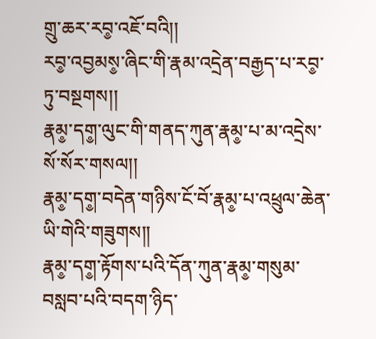གྲུ་ཆར་རབ༵་འཇོ་བའི།།
རབ༵་འབྱམས༵་ཞིང་གི་རྣམ་འདྲེན་བརྒྱད་པ་རབ༵་ཏུ་བསྔགས།།
རྣམ༵་དག༵་ལུང་གི་གནད་ཀུན་རྣམ༵་པ་མ་འདྲེས་སོ་སོར་གསལ།།
རྣམ༵་དག༵་བདེན་གཉིས་ངོ་བོ་རྣམ༵་པ་འཕྲུལ་ཆེན་ཡི་གེའི་གཟུགས།།
རྣམ༵་དག༵་རྟོགས་པའི་དོན་ཀུན་རྣམ༵་གསུམ་བསླབ་པའི་བདག་ཉིད་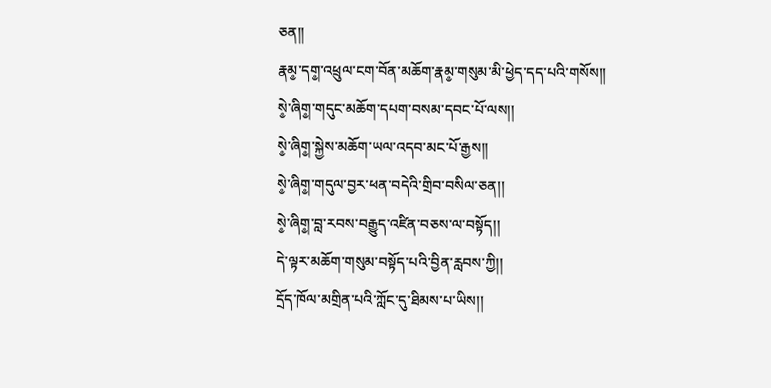ཅན།།
རྣམ༵་དག༵་འཕྲུལ་ངག་བོན་མཆོག་རྣམ༵་གསུམ་མི་ཕྱེད་དད་པའི་གསོས།།
སེ༵་ཞིག༵་གདུང་མཆོག་དཔག་བསམ་དབང་པོ་ལས།།
སེ༵་ཞིག༵་སྐྱེས་མཆོག་ཡལ་འདབ་མང་པོ་རྒྱས།།
སེ༵་ཞིག༵་གདུལ་བྱར་ཕན་བདེའི་གྲིབ་བསིལ་ཅན།།
སེ༵་ཞིག༵་བླ་རབས་བརྒྱུད་འཛིན་བཅས་ལ་བསྟོད།།
དེ་ལྟར་མཆོག་གསུམ་བསྟོད་པའི་བྱིན་རླབས་ཀྱི།།
དྲོད་ཁོལ་མགྲིན་པའི་ཀློང་དུ་ཐིམས་པ་ཡིས།།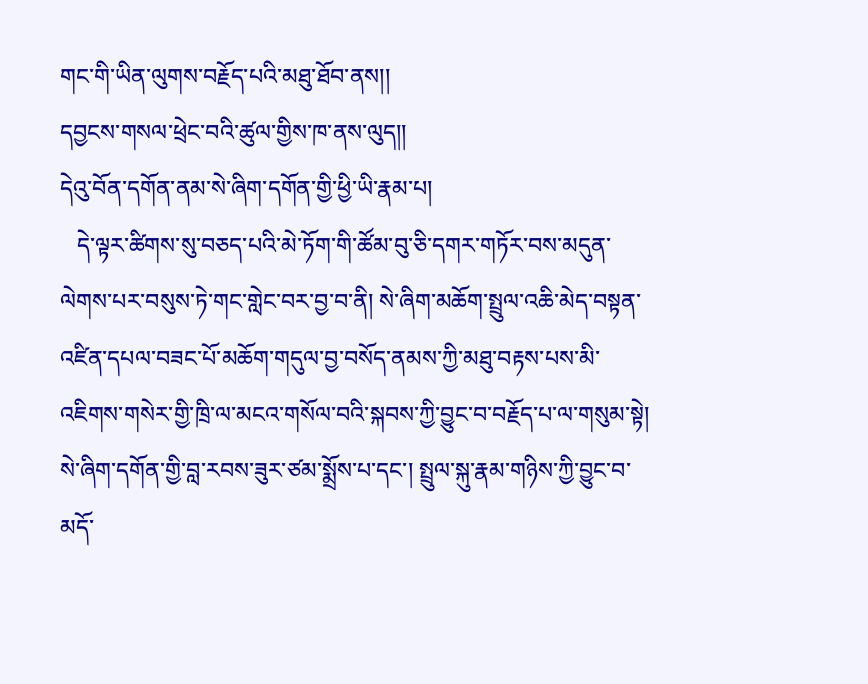གང་གི་ཡིན་ལུགས་བརྗོད་པའི་མཐུ་ཐོབ་ནས།།
དབྱངས་གསལ་ཕྲེང་བའི་ཚུལ་གྱིས་ཁ་ནས་ལུད།།
དེའུ་བོན་དགོན་ནམ་སེ་ཞིག་དགོན་གྱི་ཕྱི་ཡི་རྣམ་པ།
   དེ་ལྟར་ཚིགས་སུ་བཅད་པའི་མེ་ཏོག་གི་ཚོམ་བུ་ཅི་དགར་གཏོར་བས་མདུན་ལེགས་པར་བསུས་ཏེ་གང་གླེང་བར་བྱ་བ་ནི། སེ་ཞིག་མཆོག་སྤྲུལ་འཆི་མེད་བསྟན་འཛིན་དཔལ་བཟང་པོ་མཆོག་གདུལ་བྱ་བསོད་ནམས་ཀྱི་མཐུ་བརྟས་པས་མི་འཇིགས་གསེར་གྱི་ཁྲི་ལ་མངའ་གསོལ་བའི་སྐབས་ཀྱི་བྱུང་བ་བརྗོད་པ་ལ་གསུམ་སྟེ། སེ་ཞིག་དགོན་གྱི་བླ་རབས་ཟུར་ཙམ་སྨྲོས་པ་དང་། སྤྲུལ་སྐུ་རྣམ་གཉིས་ཀྱི་བྱུང་བ་མདོ་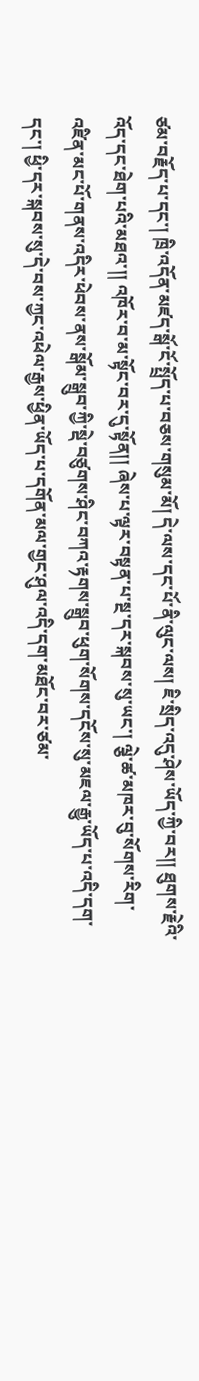ཙམ་བརྗོད་པ་དང་། ཁྲི་འདོན་མཛད་སྒོ་ངོ་སྤྲོད་པ་བཅས་གསུམ་མོ། དེ་ལས་དང་པོ་ནི་ལུང་ལས། ཇི་སྲིད་འདུ་ཤེས་ཡོད་ཀྱི་བར།། ཐུགས་རྗེའི་འོད་དང་ཐེག་པའི་མཐའ་།། འཁོར་བ་མ་སྟོང་བར་དུ་སྟོན།། ཞེས་པ་ལྟར་བསྟན་པ་སྔ་དར་སྐབས་སུ་ཡང་། ལྕེ་ཚ་མཁར་བུ་སོགས་རིག་འཛིན་མང་པོ་གནས་འདིར་ཕེབས་ནས་སྒོམ་སྒྲུབ་ཀྱི་སྡེ་བཙུགས་ཤིང་བཀའ་རྟགས་སྒྲུབ་ཕུག་སོགས་དངོས་སུ་མཇལ་རྒྱུ་ཡོད་པ་འདི་དག་དང་། ཕྱི་དར་སྐབས་སུ་དེ་བས་ཀྱང་འཕེལ་རྒྱས་ཕྱིན་ཡོད་པ་དགོན་མལ་གྱང་ཤུལ་འདི་དག་མཐོང་བར་ཙམ་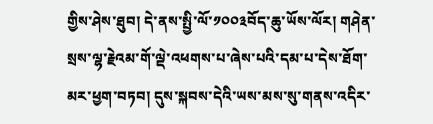གྱིས་ཤེས་ཐུབ། དེ་ནས་སྤྱི་ལོ་༡༠༠༣བོད་ཆུ་ཡོས་ལོར། གཤེན་སྲས་ལྷ་རྗེའམ་གོ་ལྡེ་འཕགས་པ་ཞེས་པའི་དམ་པ་དེས་ཐོག་མར་ཕྱག་བཏབ། དུས་སྐབས་དེའི་ཡས་མས་སུ་གནས་འདིར་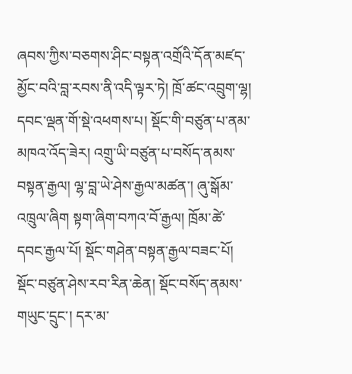ཞབས་ཀྱིས་བཅགས་ཤིང་བསྟན་འགྲོའི་དོན་མཛད་མྱོང་བའི་བླ་རབས་ནི་འདི་ལྟར་ཏེ། ཁྲོ་ཚང་འབྲུག་ལྷ། དབང་ལྡན་གོ་སྡེ་འཕགས་པ། སྡོང་གི་བཙུན་པ་ནམ་མཁའ་འོད་ཟེར། འགྲུ་ཡི་བཙུན་པ་བསོད་ནམས་བསྟན་རྒྱལ། ལྷ་བླ་ཡེ་ཤེས་རྒྱལ་མཚན་། ཞུ་སྒོམ་འཁྲུལ་ཞིག སྟག་ཞིག་བཀའ་བོ་རྒྱལ། ཁྲོམ་ཚེ་དབང་རྒྱལ་པོ། སྡོང་གཤེན་བསྟན་རྒྱལ་བཟང་པོ། སྡོང་བཙུན་ཤེས་རབ་རིན་ཆེན། སྡོང་བསོད་ནམས་གཡུང་དྲུང་། དར་མ་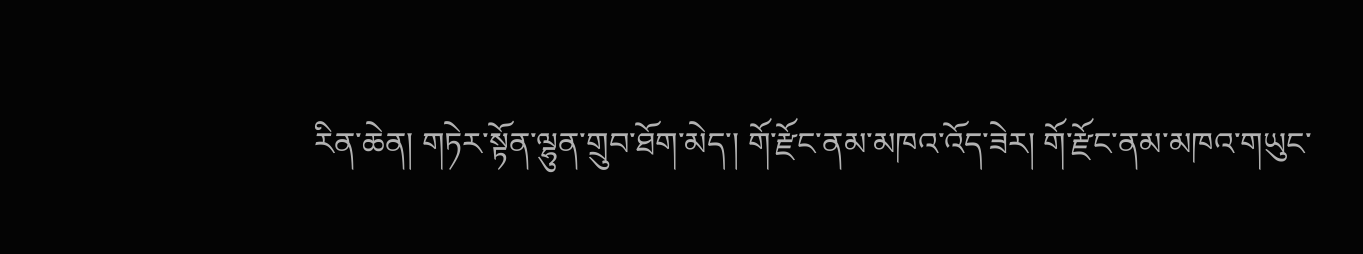རིན་ཆེན། གཏེར་སྟོན་ལྷུན་གྲུབ་ཐོག་མེད་། གོ་རྫོང་ནམ་མཁའ་འོད་ཟེར། གོ་རྫོང་ནམ་མཁའ་གཡུང་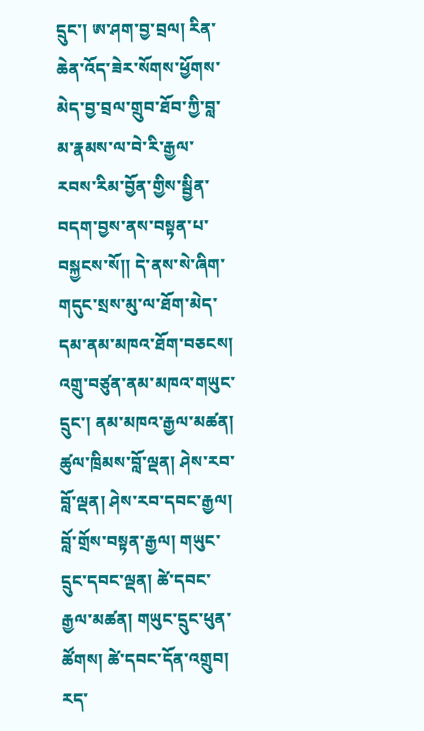དྲུང་། ཨ་ཤག་བྱ་བྲལ། རིན་ཆེན་འོད་ཟེར་སོགས་ཕྱོགས་མེད་བྱ་བྲལ་གྲུབ་ཐོབ་ཀྱི་བླ་མ་རྣམས་ལ་བེ་རི་རྒྱལ་རབས་རིམ་བྱོན་གྱིས་སྦྱིན་བདག་བྱས་ནས་བསྟན་པ་བསྐྱངས་སོ།། དེ་ནས་སེ་ཞིག་གདུང་སྲས་མུ་ལ་ཐོག་མེད་དམ་ནམ་མཁའ་ཐོག་བཅངས། འགྲུ་བཙུན་ནམ་མཁའ་གཡུང་དྲུང་། ནམ་མཁའ་རྒྱལ་མཚན། ཚུལ་ཁྲིམས་བློ་ལྡན། ཤེས་རབ་བློ་ལྡན། ཤེས་རབ་དབང་རྒྱལ། བློ་གྲོས་བསྟན་རྒྱལ། གཡུང་དྲུང་དབང་ལྡན། ཚེ་དབང་རྒྱལ་མཚན། གཡུང་དྲུང་ཕུན་ཚོགས། ཚེ་དབང་དོན་འགྲུབ། རད་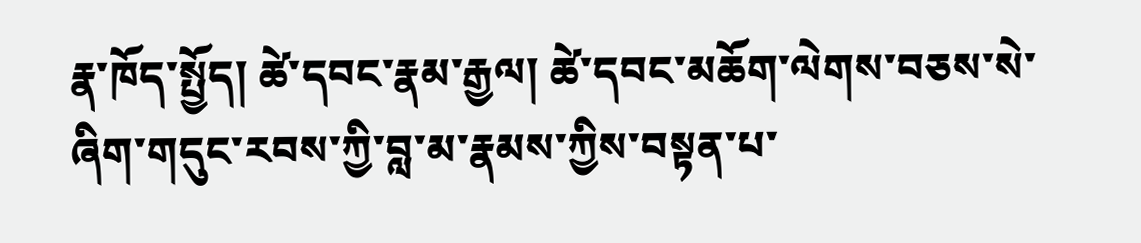རྣ་ཁོད་སྤྱོད། ཚེ་དབང་རྣམ་རྒྱལ། ཚེ་དབང་མཆོག་ལེགས་བཅས་སེ་ཞིག་གདུང་རབས་ཀྱི་བླ་མ་རྣམས་ཀྱིས་བསྟན་པ་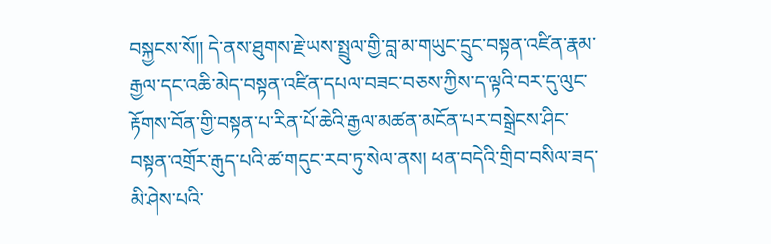བསྐྱངས་སོ།། དེ་ནས་ཐུགས་རྗེ་ཡས་སྤྲུལ་གྱི་བླ་མ་གཡུང་དྲུང་བསྟན་འཛིན་རྣམ་རྒྱལ་དང་འཆི་མེད་བསྟན་འཛིན་དཔལ་བཟང་བཅས་ཀྱིས་ད་ལྟའི་བར་དུ་ལུང་རྟོགས་བོན་གྱི་བསྟན་པ་རིན་པོ་ཆེའི་རྒྱལ་མཚན་མངོན་པར་བསྒྲེངས་ཤིང་བསྟན་འགྲོར་རྒུད་པའི་ཚ་གདུང་རབ་ཏུ་སེལ་ནས། ཕན་བདེའི་གྲིབ་བསིལ་ཟད་མི་ཤེས་པའི་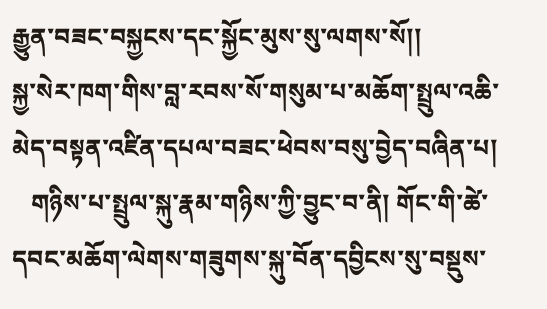རྒྱུན་བཟང་བསྐྱངས་དང་སྐྱོང་མུས་སུ་ལགས་སོ།།
སྐྱ་སེར་ཁག་གིས་བླ་རབས་སོ་གསུམ་པ་མཆོག་སྤྲུལ་འཆི་མེད་བསྟན་འཛིན་དཔལ་བཟང་ཕེབས་བསུ་བྱེད་བཞིན་པ།
   གཉིས་པ་སྤྲུལ་སྐུ་རྣམ་གཉིས་ཀྱི་བྱུང་བ་ནི། གོང་གི་ཚེ་དབང་མཆོག་ལེགས་གཟུགས་སྐུ་བོན་དབྱིངས་སུ་བསྡུས་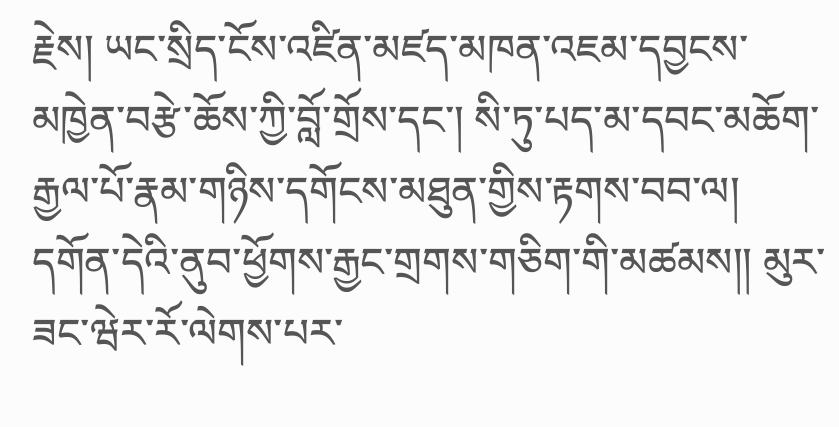རྗེས། ཡང་སྲིད་ངོས་འཛིན་མཛད་མཁན་འཇམ་དབྱངས་མཁྱེན་བརྩེ་ཆོས་ཀྱི་བློ་གྲོས་དང་། སི་ཏུ་པད་མ་དབང་མཆོག་རྒྱལ་པོ་རྣམ་གཉིས་དགོངས་མཐུན་གྱིས་རྟགས་བབ་ལ། དགོན་དེའི་ནུབ་ཕྱོགས་རྒྱང་གྲགས་གཅིག་གི་མཚམས།། མུར་ཟང་ཝེར་རོ་ལེགས་པར་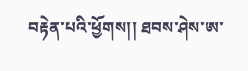བརྟེན་པའི་ཕྱོགས།། ཐབས་ཤེས་ཨ་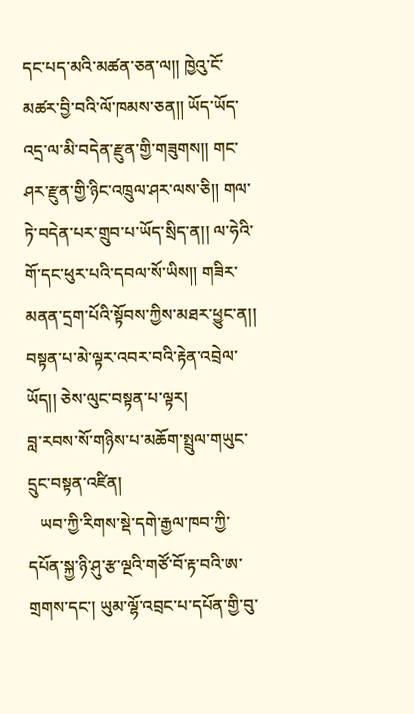དང་པད་མའི་མཚན་ཅན་ལ།། ཁྱེའུ་ངོ་མཚར་བྱི་བའི་ལོ་ཁམས་ཅན།། ཡོད་ཡོད་འདྲ་ལ་མི་བདེན་རྫུན་གྱི་གཟུགས།། གང་ཤར་རྫུན་གྱི་ཉིང་འཁྲུལ་ཤར་ལས་ཅི།། གལ་ཏེ་བདེན་པར་གྲུབ་པ་ཡོད་སྲིད་ན།། ལ་ཧེའི་གོ་དང་ཕུར་པའི་དབལ་སོ་ཡིས།། གཟིར་མནན་དྲག་པོའི་སྟོབས་ཀྱིས་མཐར་ཕྱུང་ན།། བསྟན་པ་མེ་ལྟར་འབར་བའི་རྟེན་འབྲེལ་ཡོད།། ཅེས་ལུང་བསྟན་པ་ལྟར།
བླ་རབས་སོ་གཉིས་པ་མཆོག་སྤྲུལ་གཡུང་དྲུང་བསྟན་འཛིན།
   ཡབ་ཀྱི་རིགས་སྡེ་དགེ་རྒྱལ་ཁབ་ཀྱི་དཔོན་སྐྱ་ཉི་ཤུ་རྩ་ལྔའི་གཙོ་བོ་རྟ་བའི་ཨ་གྲགས་དང་། ཡུམ་ལྷོ་འབྲང་པ་དཔོན་གྱི་བུ་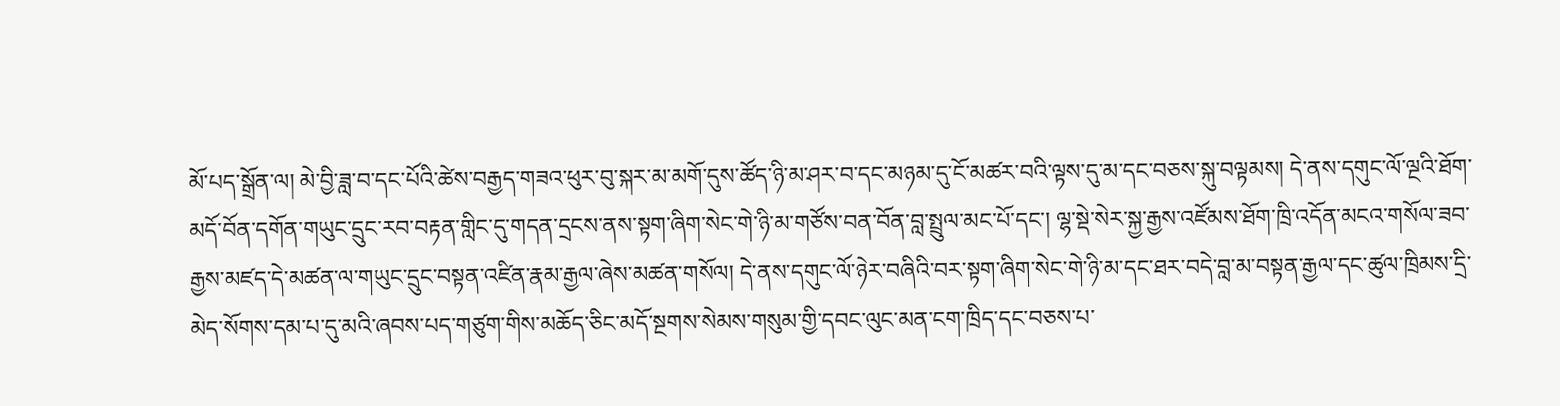མོ་པད་སྒྲོན་ལ། མེ་བྱི་ཟླ་བ་དང་པོའི་ཚེས་བརྒྱད་གཟའ་ཕུར་བུ་སྐར་མ་མགོ་དུས་ཚོད་ཉི་མ་ཤར་བ་དང་མཉམ་དུ་ངོ་མཚར་བའི་ལྟས་དུ་མ་དང་བཅས་སྐུ་བལྟམས། དེ་ནས་དགུང་ལོ་ལྔའི་ཐོག་མདོ་བོན་དགོན་གཡུང་དྲུང་རབ་བརྟན་གླིང་དུ་གདན་དྲངས་ནས་སྟག་ཞིག་སེང་གེ་ཉི་མ་གཙོས་བན་བོན་བླ་སྤྲུལ་མང་པོ་དང་། ལྷ་སྡེ་སེར་སྐྱ་རྒྱས་འཛོམས་ཐོག་ཁྲི་འདོན་མངའ་གསོལ་ཟབ་རྒྱས་མཛད་དེ་མཚན་ལ་གཡུང་དྲུང་བསྟན་འཛིན་རྣམ་རྒྱལ་ཞེས་མཚན་གསོལ། དེ་ནས་དགུང་ལོ་ཉེར་བཞིའི་བར་སྟག་ཞིག་སེང་གེ་ཉི་མ་དང་ཐར་བདེ་བླ་མ་བསྟན་རྒྱལ་དང་ཚུལ་ཁྲིམས་དྲི་མེད་སོགས་དམ་པ་དུ་མའི་ཞབས་པད་གཙུག་གིས་མཆོད་ཅིང་མདོ་སྔགས་སེམས་གསུམ་གྱི་དབང་ལུང་མན་ངག་ཁྲིད་དང་བཅས་པ་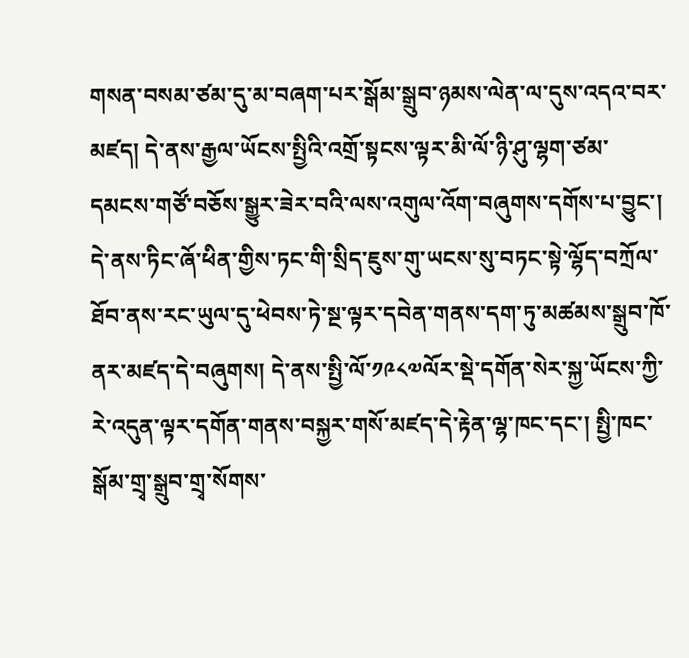གསན་བསམ་ཙམ་དུ་མ་བཞག་པར་སྒོམ་སྒྲུབ་ཉམས་ལེན་ལ་དུས་འདའ་བར་མཛད། དེ་ནས་རྒྱལ་ཡོངས་སྤྱིའི་འགྲོ་སྟངས་ལྟར་མི་ལོ་ཉི་ཤུ་ལྷག་ཙམ་དམངས་གཙོ་བཅོས་སྒྱུར་ཟེར་བའི་ལས་འགུལ་འོག་བཞུགས་དགོས་པ་བྱུང་། དེ་ནས་ཏིང་ཞོ་ཕིན་གྱིས་ཏང་གི་སྲིད་ཇུས་གུ་ཡངས་སུ་བཏང་སྟེ་ལྷོད་བཀྲོལ་ཐོབ་ནས་རང་ཡུལ་དུ་ཕེབས་ཏེ་སྔ་ལྟར་དབེན་གནས་དག་ཏུ་མཚམས་སྒྲུབ་ཁོ་ནར་མཛད་དེ་བཞུགས། དེ་ནས་སྤྱི་ལོ་༡༩༨༧ལོར་སྡེ་དགོན་སེར་སྐྱ་ཡོངས་ཀྱི་རེ་འདུན་ལྟར་དགོན་གནས་བསྐྱར་གསོ་མཛད་དེ་རྟེན་ལྷ་ཁང་དང་། སྤྱི་ཁང་སྒོམ་གྲྭ་སྒྲུབ་གྲྭ་སོགས་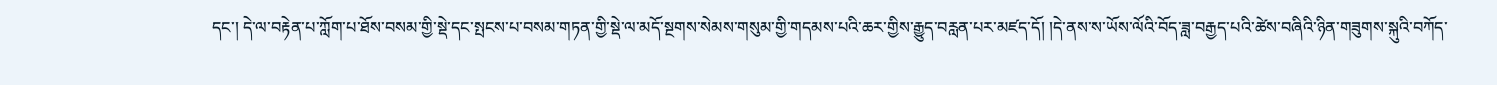དང་། དེ་ལ་བརྟེན་པ་ཀློག་པ་ཐོས་བསམ་གྱི་སྡེ་དང་སྤངས་པ་བསམ་གཏན་གྱི་སྡེ་ལ་མདོ་སྔགས་སེམས་གསུམ་གྱི་གདམས་པའི་ཆར་གྱིས་རྒྱུད་བརླན་པར་མཛད་དོ། །དེ་ནས་ས་ཡོས་ལོའི་བོད་ཟླ་བརྒྱད་པའི་ཚེས་བཞིའི་ཉིན་གཟུགས་སྐུའི་བཀོད་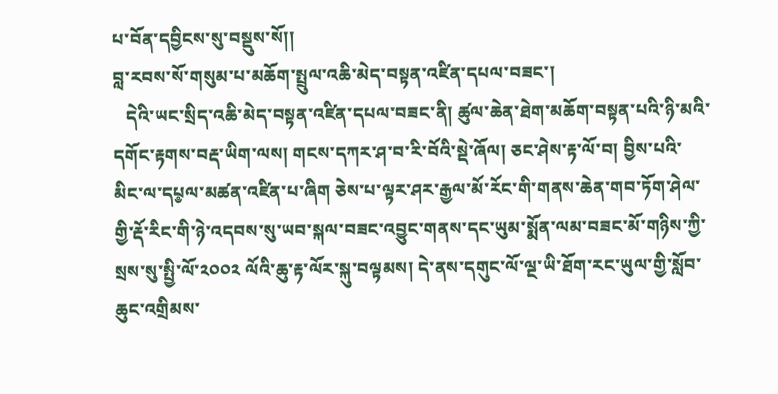པ་བོན་དབྱིངས་སུ་བསྡུས་སོ།།
བླ་རབས་སོ་གསུམ་པ་མཆོག་སྤྲུལ་འཆི་མེད་བསྟན་འཛིན་དཔལ་བཟང་།
   དེའི་ཡང་སྲིད་འཆི་མེད་བསྟན་འཛིན་དཔལ་བཟང་ནི། ཚུལ་ཆེན་ཐེག་མཆོག་བསྟན་པའི་ཉི་མའི་དགོང་རྟགས་བརྡ་ཡིག་ལས། གངས་དཀར་ཤ་བ་རི་བོའི་སྡེ་ཞོལ། ཅང་ཤེས་རྟ་ལོ་བ། བྱིས་པའི་མིང་ལ་དཔ༵ལ་མཚན་འཛིན་པ་ཞིག ཅེས་པ་ལྟར་ཤར་རྒྱལ་མོ་རོང་གི་གནས་ཆེན་གབ་ཏོག་ཤེལ་གྱི་རྡོ་རིང་གི་ཉེ་འདབས་སུ་ཡབ་སྐལ་བཟང་འབྱུང་གནས་དང་ཡུམ་སྨོན་ལམ་བཟང་མོ་གཉིས་ཀྱི་སྲས་སུ་སྤྱི་ལོ་༢༠༠༢ ལོའི་ཆུ་རྟ་ལོར་སྐུ་བལྟམས། དེ་ནས་དགུང་ལོ་ལྔ་ཡི་ཐོག་རང་ཡུལ་གྱི་སློབ་ཆུང་འགྲིམས་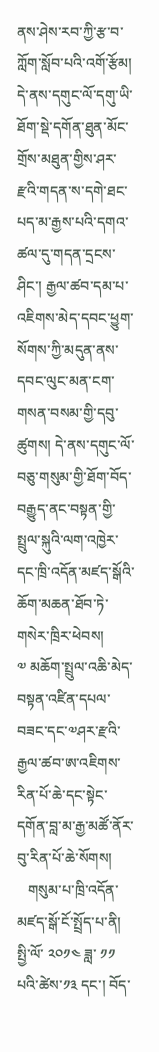ནས་ཤེས་རབ་ཀྱི་རྩ་བ་ཀློག་སློབ་པའི་འགོ་རྩོམ། དེ་ནས་དགུང་ལོ་དགུ་ཡི་ཐོག་སྡེ་དགོན་ཐུན་མོང་གྲོས་མཐུན་གྱིས་ཤར་རྫའི་གདན་ས་དགེ་ཐང་པད་མ་རྒྱས་པའི་དགའ་ཚལ་དུ་གདན་དྲངས་ཤིང་། རྒྱལ་ཚབ་དམ་པ་འཇིགས་མེད་དབང་ཕྱུག་སོགས་ཀྱི་མདུན་ནས་དབང་ལུང་མན་ངག་གསན་བསམ་གྱི་དབུ་ཚུགས། དེ་ནས་དགུང་ལོ་བཅུ་གསུམ་གྱི་ཐོག་བོད་བརྒྱུད་ནང་བསྟན་གྱི་སྤྲུལ་སྐུའི་ལག་འཁྱེར་དང་ཁྲི་འདོན་མཛད་སྒོའི་ཆོག་མཆན་ཐོབ་ཏེ་གསེར་ཁྲིར་ཕེབས།
༧ མཆོག་སྤྲུལ་འཆི་མེད་བསྟན་འཛིན་དཔལ་བཟང་དང་༧ཤར་རྫའི་རྒྱལ་ཚབ་ཨ་འཇིགས་རིན་པོ་ཆེ་དང་སྟེང་དགོན་བླ་མ་རྒྱ་མཚོ་ནོར་བུ་རིན་པོ་ཆེ་སོགས།
   གསུམ་པ་ཁྲི་འདོན་མཛད་སྒོ་ངོ་སྤྲོད་པ་ནི། སྤྱི་ལོ་ ༢༠༡༤ ཟླ་ ༡༡ པའི་ཚེས་༡༣ དང་། བོད་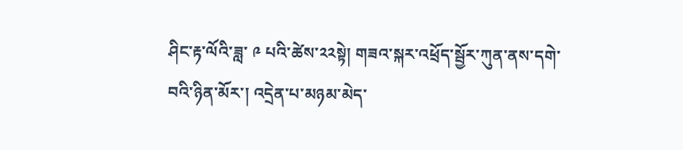ཤིང་རྟ་ལོའི་ཟླ་ ༩ པའི་ཚེས་༢༢སྟེ། གཟའ་སྐར་འཕྲོད་སྦྱོར་ཀུན་ནས་དགེ་བའི་ཉིན་མོར་། འདྲེན་པ་མཉམ་མེད་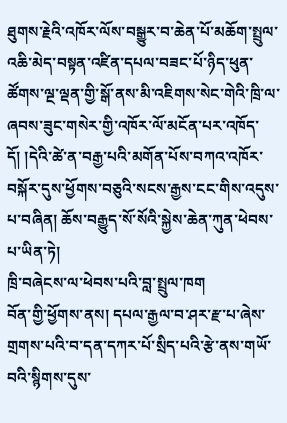ཐུགས་རྗེའི་འཁོར་ལོས་བསྒྱུར་བ་ཆེན་པོ་མཆོག་སྤྲུལ་འཆི་མེད་བསྟན་འཛིན་དཔལ་བཟང་པོ་ཉིད་ཕུན་ཚོགས་ལྔ་ལྡན་གྱི་སྒོ་ནས་མི་འཇིགས་སེང་གེའི་ཁྲི་ལ་ཞབས་ཟུང་གསེར་གྱི་འཁོར་ལོ་མངོན་པར་འཁོད་དོ། །དེའི་ཚེ་ན་བརྒྱ་པའི་མགོན་པོས་བཀའ་འཁོར་བསྐོར་དུས་ཕྱོགས་བཅུའི་སངས་རྒྱས་ངང་གིས་འདུས་པ་བཞིན། ཆོས་བརྒྱུད་སོ་སོའི་སྐྱེས་ཆེན་ཀུན་ཕེབས་པ་ཡིན་ཏེ།
ཁྲི་བཞེངས་ལ་ཕེབས་པའི་བླ་སྤྲུལ་ཁག
བོན་གྱི་ཕྱོགས་ནས། དཔལ་རྒྱལ་བ་ཤར་རྫ་པ་ཞེས་གྲགས་པའི་བ་དན་དཀར་པོ་སྲིད་པའི་རྩེ་ནས་གཡོ་བའི་སྙིགས་དུས་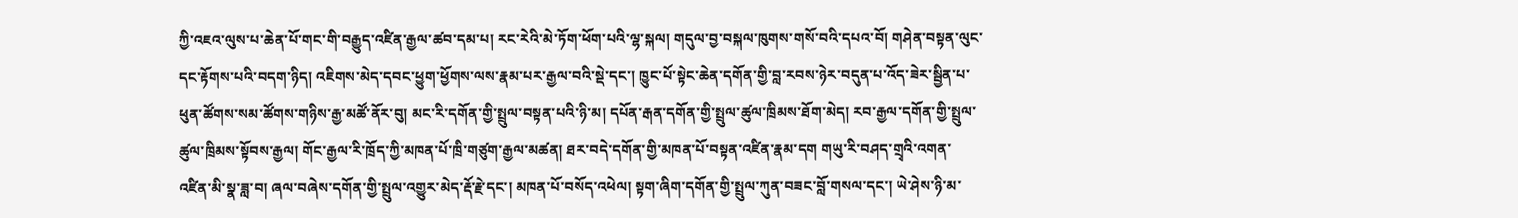ཀྱི་འཇའ་ལུས་པ་ཆེན་པོ་གང་གི་བརྒྱུད་འཛིན་རྒྱལ་ཚབ་དམ་པ། རང་རེའི་མེ་ཏོག་ཕོག་པའི་ལྷ་སྐལ། གདུལ་བྱ་བསྐལ་ཁུགས་གསོ་བའི་དཔའ་བོ། གཤེན་བསྟན་ལུང་དང་རྟོགས་པའི་བདག་ཉིད། འཇིགས་མེད་དབང་ཕྱུག་ཕྱོགས་ལས་རྣམ་པར་རྒྱལ་བའི་སྡེ་དང་། ཁྱུང་པོ་སྟེང་ཆེན་དགོན་གྱི་བླ་རབས་ཉེར་བདུན་པ་འོད་ཟེར་སྦྱིན་པ་ཕུན་ཚོགས་སམ་ཚོགས་གཉིས་རྒྱ་མཚོ་ནོར་བུ། མང་རི་དགོན་གྱི་སྤྲུལ་བསྟན་པའི་ཉི་མ། དཔོན་རྒན་དགོན་གྱི་སྤྲུལ་ཚུལ་ཁྲིམས་ཐོག་མེད། རབ་རྒྱལ་དགོན་གྱི་སྤྲུལ་ཚུལ་ཁྲིམས་སྟོབས་རྒྱལ། གོང་རྒྱལ་རི་ཁྲོད་ཀྱི་མཁན་པོ་ཁྲི་གཙུག་རྒྱལ་མཚན། ཐར་བདེ་དགོན་གྱི་མཁན་པོ་བསྟན་འཛིན་རྣམ་དག གཡུ་རི་བཤད་གྲྭའི་འགན་འཛིན་མི་སྣ་ཟླ་བ། ཞལ་བཞེས་དགོན་གྱི་སྤྲུལ་འགྱུར་མེད་རྡོ་རྗེ་དང་། མཁན་པོ་བསོད་འཕེལ། སྟག་ཞིག་དགོན་གྱི་སྤྲུལ་ཀུན་བཟང་བློ་གསལ་དང་། ཡེ་ཤེས་ཉི་མ་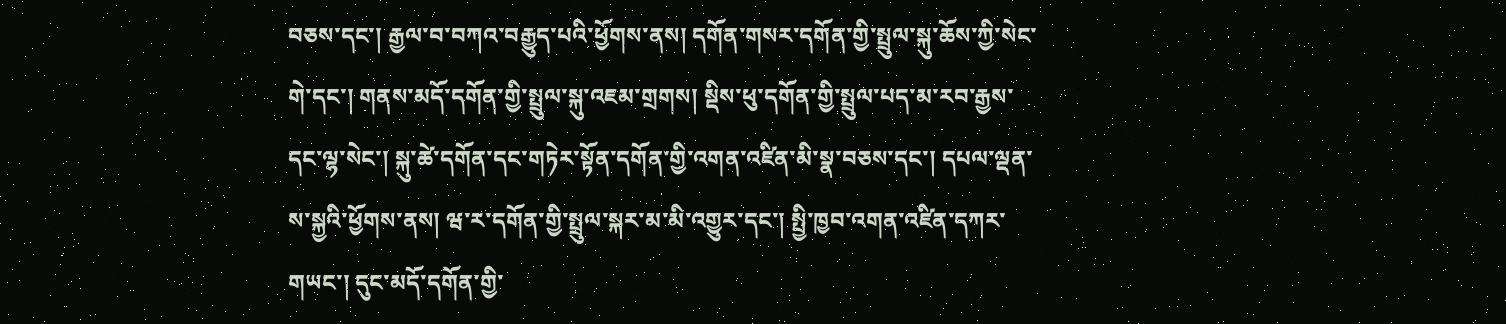བཅས་དང་། རྒྱལ་བ་བཀའ་བརྒྱུད་པའི་ཕྱོགས་ནས། དགོན་གསར་དགོན་གྱི་སྤྲུལ་སྐུ་ཆོས་ཀྱི་སེང་གེ་དང་། གནས་མདོ་དགོན་གྱི་སྤྲུལ་སྐུ་འཇམ་གྲགས། སྡིས་ཕུ་དགོན་གྱི་སྤྲུལ་པད་མ་རབ་རྒྱས་དང་ལྷ་སེང་། སྐུ་ཚེ་དགོན་དང་གཏེར་སྟོན་དགོན་གྱི་འགན་འཛིན་མི་སྣ་བཅས་དང་། དཔལ་ལྡན་ས་སྐྱའི་ཕྱོགས་ནས། ཝ་ར་དགོན་གྱི་སྤྲུལ་སྐར་མ་མི་འགྱུར་དང་། སྤྱི་ཁྱབ་འགན་འཛིན་དཀར་གཡང་། དུང་མདོ་དགོན་གྱི་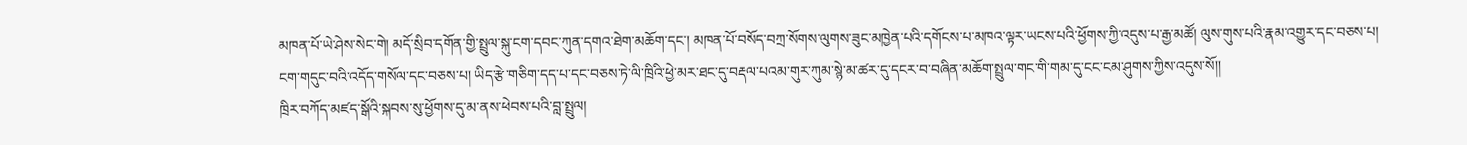མཁན་པོ་ཡེ་ཤེས་སེང་གེ། མདོ་སྲིབ་དགོན་གྱི་སྤྲུལ་སྐུ་ངག་དབང་ཀུན་དགའ་ཐེག་མཆོག་དང་། མཁན་པོ་བསོད་བཀྲ་སོགས་ལུགས་ཟུང་མཁྱེན་པའི་དགོངས་པ་མཁའ་ལྟར་ཡངས་པའི་ཕྱོགས་ཀྱི་འདུས་པ་རྒྱ་མཚོ། ལུས་གུས་པའི་རྣམ་འགྱུར་དང་བཅས་པ། ངག་གདུང་བའི་འདོད་གསོལ་དང་བཅས་པ། ཡིད་རྩེ་གཅིག་དད་པ་དང་བཅས་ཏེ་ལི་ཁྲིའི་ཕྱེ་མར་ཐང་དུ་བརྡལ་པའམ་གུར་ཀུམ་སྙེ་མ་ཚར་དུ་དངར་བ་བཞིན་མཆོག་སྤྲུལ་གང་གི་གམ་དུ་ངང་ངམ་ཤུགས་ཀྱིས་འདུས་སོ།།
ཁྲིར་བཀོད་མཛད་སྒོའི་སྐབས་སུ་ཕྱོགས་དུ་མ་ནས་ཕེབས་པའི་བླ་སྤྲུལ།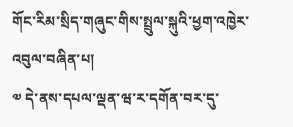གོང་རིམ་སྲིད་གཞུང་གིས་སྤྲུལ་སྐུའི་ཕྱག་འཁྱེར་འབུལ་བཞིན་པ།
༧ དེ་ནས་དཔལ་ལྡན་ཝ་ར་དགོན་བར་དུ་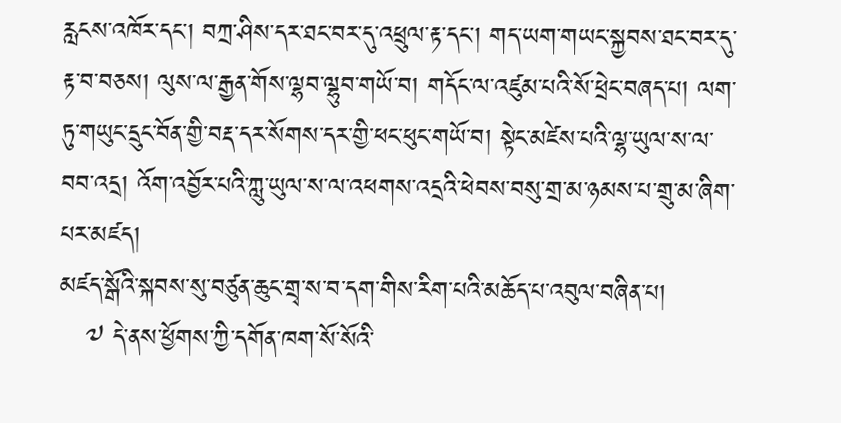རླངས་འཁོར་དང་། བཀྲ་ཤིས་དར་ཐང་བར་དུ་འཕྲུལ་རྟ་དང་། གད་ཡག་གཡང་སྐྱབས་ཐང་བར་དུ་རྟ་བ་བཅས། ལུས་ལ་རྒྱན་གོས་ལྷབ་ལྷུབ་གཡོ་བ། གདོང་ལ་འཛུམ་པའི་སོ་ཕྲེང་བཞད་པ། ལག་ཏུ་གཡུང་དྲུང་བོན་གྱི་བརྡ་དར་སོགས་དར་གྱི་ཕང་ཕུང་གཡོ་བ། སྟེང་མཛེས་པའི་ལྷ་ཡུལ་ས་ལ་བབ་འདྲ། འོག་འབྱོར་པའི་ཀླུ་ཡུལ་ས་ལ་འཕགས་འདྲའི་ཕེབས་བསུ་གྲ་མ་ཉམས་པ་གྲུ་མ་ཞིག་པར་མཛད།
མཛད་སྒོའི་སྐབས་སུ་བཙུན་ཆུང་གྲྭ་ས་བ་དག་གིས་རིག་པའི་མཆོད་པ་འབུལ་བཞིན་པ།
   ༧ དེ་ནས་ཕྱོགས་ཀྱི་དགོན་ཁག་སོ་སོའི་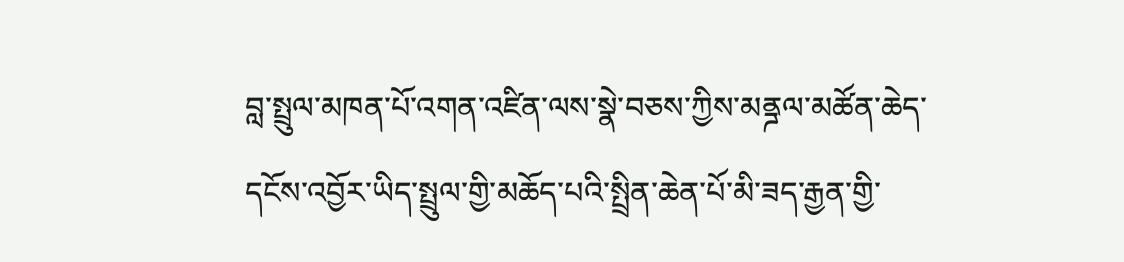བླ་སྤྲུལ་མཁན་པོ་འགན་འཛིན་ལས་སྣེ་བཅས་ཀྱིས་མནྜལ་མཚོན་ཆེད་དངོས་འབྱོར་ཡིད་སྤྲུལ་གྱི་མཆོད་པའི་སྤྲིན་ཆེན་པོ་མི་ཟད་རྒྱན་གྱི་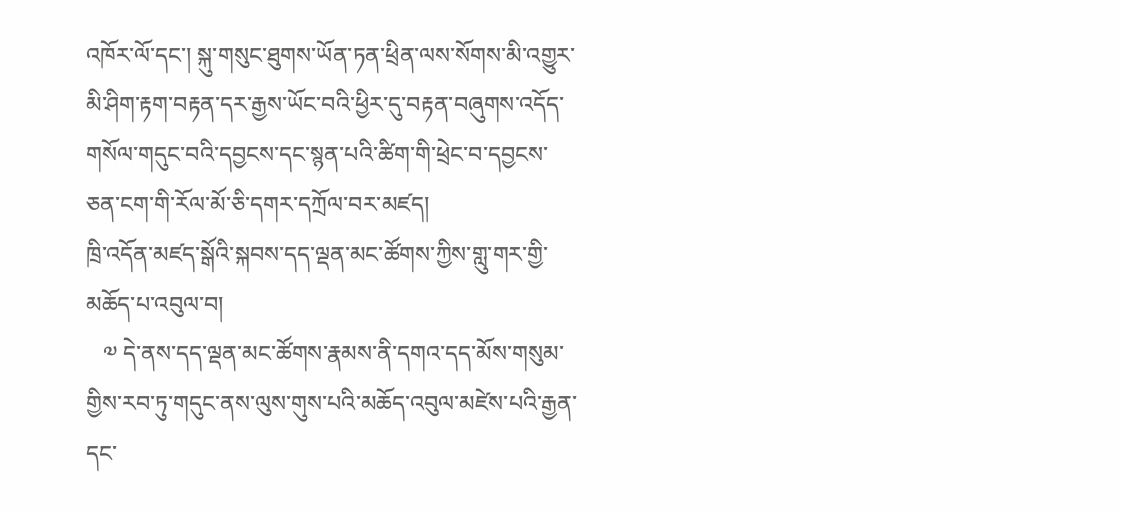འཁོར་ལོ་དང་། སྐུ་གསུང་ཐུགས་ཡོན་ཏན་ཕྲིན་ལས་སོགས་མི་འགྱུར་མི་ཤིག་རྟག་བརྟན་དར་རྒྱས་ཡོང་བའི་ཕྱིར་དུ་བརྟན་བཞུགས་འདོད་གསོལ་གདུང་བའི་དབྱངས་དང་སྙན་པའི་ཚིག་གི་ཕྲེང་བ་དབྱངས་ཅན་ངག་གི་རོལ་མོ་ཅི་དགར་དཀྲོལ་བར་མཛད།
ཁྲི་འདོན་མཛད་སྒོའི་སྐབས་དད་ལྡན་མང་ཚོགས་ཀྱིས་གླུ་གར་གྱི་མཆོད་པ་འབུལ་བ།
   ༧ དེ་ནས་དད་ལྡན་མང་ཚོགས་རྣམས་ནི་དགའ་དད་མོས་གསུམ་གྱིས་རབ་ཏུ་གདུང་ནས་ལུས་གུས་པའི་མཆོད་འབུལ་མཛེས་པའི་རྒྱན་དང་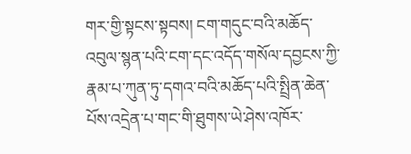གར་གྱི་སྟངས་སྟབས། ངག་གདུང་བའི་མཆོད་འབུལ་སྙན་པའི་ངག་དང་འདོད་གསོལ་དབྱངས་ཀྱི་རྣམ་པ་ཀུན་ཏུ་དགའ་བའི་མཆོད་པའི་སྤྲིན་ཆེན་པོས་འདྲེན་པ་གང་གི་ཐུགས་ཡེ་ཤེས་འཁོར་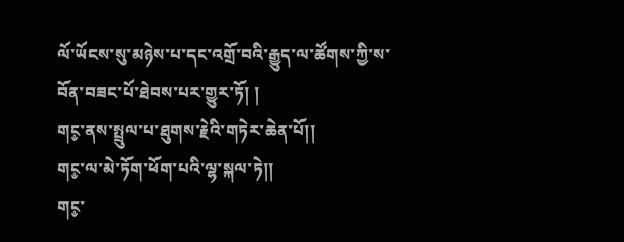ལོ་ཡོངས་སུ་མཉེས་པ་དང་འགྲོ་བའི་རྒྱུད་ལ་ཚོགས་ཀྱི་ས་བོན་བཟང་པོ་ཐེབས་པར་གྱུར་ཏོ། །
གང༵་ནས་སྤྲུལ་པ་ཐུགས་རྗེའི་གཏེར་ཆེན་པོ།།
གང༵་ལ་མེ་ཏོག་ཕོག་པའི་ལྷ་སྐལ་ཏེ།།
གང༵་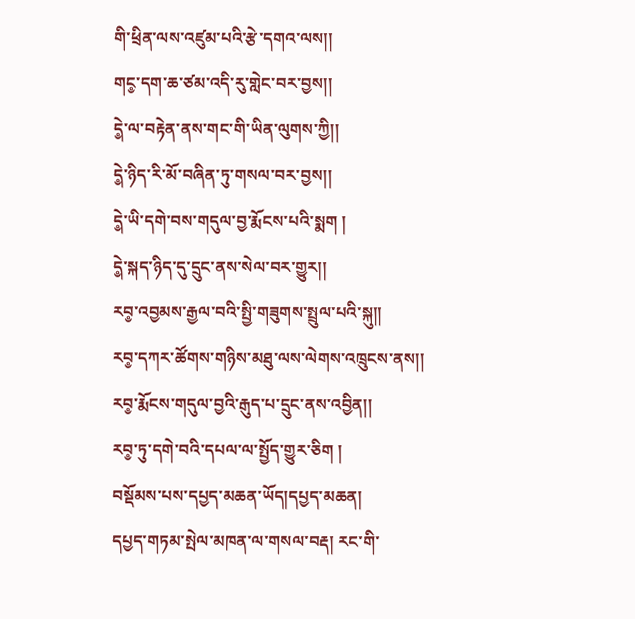གི་ཕྲིན་ལས་འཛུམ་པའི་རྩེ་དགའ་ལས།།
གང༵་དག་ཆ་ཙམ་འདི་རུ་གླེང་བར་བྱས།།
དེ༵་ལ་བརྟེན་ནས་གང་གི་ཡིན་ལུགས་ཀྱི།།
དེ༵་ཉིད་རི་མོ་བཞིན་ཏུ་གསལ་བར་བྱས།།
དེ༵་ཡི་དགེ་བས་གདུལ་བྱ་རྨོངས་པའི་སྨག །
དེ༵་སྐད་ཉིད་དུ་དྲུང་ནས་སེལ་བར་གྱུར།།
རབ༵་འབྱམས་རྒྱལ་བའི་སྤྱི་གཟུགས་སྤྲུལ་པའི་སྐུ།།
རབ༵་དཀར་ཚོགས་གཉིས་མཐུ་ལས་ལེགས་འཁྲུངས་ནས།།
རབ༵་རྨོངས་གདུལ་བྱའི་རྒུད་པ་དྲུང་ནས་འབྱིན།།
རབ༵་ཏུ་དགེ་བའི་དཔལ་ལ་སྤྱོད་གྱུར་ཅིག །
བསྡོམས་པས་དཔྱད་མཆན་ཡོད།དཔྱད་མཆན།
དཔྱད་གཏམ་སྤེལ་མཁན་ལ་གསལ་བརྡ། རང་གི་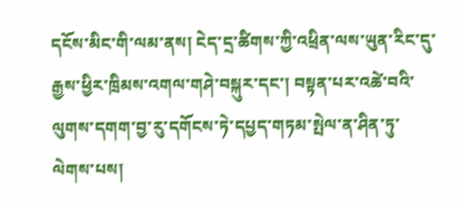དངོས་མིང་གི་ལམ་ནས། ངེད་དྲ་ཚིགས་ཀྱི་འཕྲིན་ལས་ཡུན་རིང་དུ་རྒྱས་ཕྱིར་ཁྲིམས་འགལ་གཤེ་བསྐུར་དང་། བསྟན་པར་འཚེ་བའི་ལུགས་དགག་བྱ་རུ་དགོངས་ཏེ་དཔྱད་གཏམ་སྤེལ་ན་ཤིན་ཏུ་ལེགས་པས།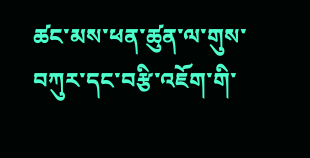ཚང་མས་ཕན་ཚུན་ལ་གུས་བཀུར་དང་བརྩི་འཇོག་གི་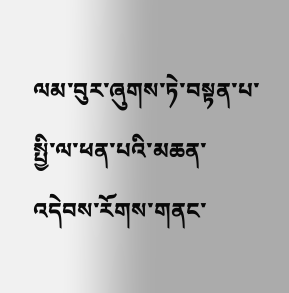ལམ་བུར་ཞུགས་ཏེ་བསྟན་པ་སྤྱི་ལ་ཕན་པའི་མཆན་འདེབས་རོགས་གནང་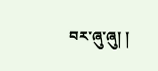བར་ཞུ་ཞུ། །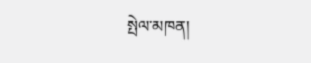སྤེལ་མཁན།